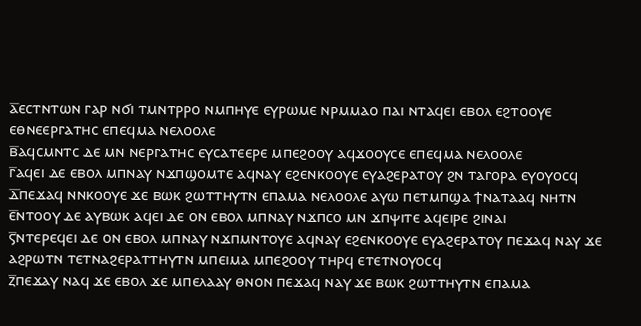ⲁ̅ⲉⲥⲧⲛⲧⲱⲛ ⲅⲁⲣ ⲛϭⲓ ⲧⲙⲛⲧⲣⲣⲟ ⲛⲙⲡⲏⲩⲉ ⲉⲩⲣⲱⲙⲉ ⲛⲣⲙⲙⲁⲟ ⲡⲁⲓ ⲛⲧⲁϥⲉⲓ ⲉⲃⲟⲗ ⲉϩⲧⲟⲟⲩⲉ ⲉⲑⲛⲉⲉⲣⲅⲁⲧⲏⲥ ⲉⲡⲉϥⲙⲁ ⲛⲉⲗⲟⲟⲗⲉ
ⲃ̅ⲁϥⲥⲙⲛⲧⲥ ⲇⲉ ⲙⲛ ⲛⲉⲣⲅⲁⲧⲏⲥ ⲉⲩⲥⲁⲧⲉⲉⲣⲉ ⲙⲡⲉϩⲟⲟⲩ ⲁϥϫⲟⲟⲩⲥⲉ ⲉⲡⲉϥⲙⲁ ⲛⲉⲗⲟⲟⲗⲉ
ⲅ̅ⲁϥⲉⲓ ⲇⲉ ⲉⲃⲟⲗ ⲙⲡⲛⲁⲩ ⲛϫⲡϣⲟⲙⲧⲉ ⲁϥⲛⲁⲩ ⲉϩⲉⲛⲕⲟⲟⲩⲉ ⲉⲩⲁϩⲉⲣⲁⲧⲟⲩ ϩⲛ ⲧⲁⲅⲟⲣⲁ ⲉⲩⲟⲩⲟⲥϥ
ⲇ̅ⲡⲉϫⲁϥ ⲛⲛⲕⲟⲟⲩⲉ ϫⲉ ⲃⲱⲕ ϩⲱⲧⲧⲏⲩⲧⲛ ⲉⲡⲁⲙⲁ ⲛⲉⲗⲟⲟⲗⲉ ⲁⲩⲱ ⲡⲉⲧⲙⲡϣⲁ ϯⲛⲁⲧⲁⲁϥ ⲛⲏⲧⲛ
ⲉ̅ⲛⲧⲟⲟⲩ ⲇⲉ ⲁⲩⲃⲱⲕ ⲁϥⲉⲓ ⲇⲉ ⲟⲛ ⲉⲃⲟⲗ ⲙⲡⲛⲁⲩ ⲛϫⲡⲥⲟ ⲙⲛ ϫⲡⲯⲓⲧⲉ ⲁϥⲉⲓⲣⲉ ϩⲓⲛⲁⲓ
ⲋ̅ⲛⲧⲉⲣⲉϥⲉⲓ ⲇⲉ ⲟⲛ ⲉⲃⲟⲗ ⲙⲡⲛⲁⲩ ⲛϫⲡⲙⲛⲧⲟⲩⲉ ⲁϥⲛⲁⲩ ⲉϩⲉⲛⲕⲟⲟⲩⲉ ⲉⲩⲁϩⲉⲣⲁⲧⲟⲩ ⲡⲉϫⲁϥ ⲛⲁⲩ ϫⲉ ⲁϩⲣⲱⲧⲛ ⲧⲉⲧⲛⲁϩⲉⲣⲁⲧⲧⲏⲩⲧⲛ ⲙⲡⲉⲓⲙⲁ ⲙⲡⲉϩⲟⲟⲩ ⲧⲏⲣϥ ⲉⲧⲉⲧⲛⲟⲩⲟⲥϥ
ⲍ̅ⲡⲉϫⲁⲩ ⲛⲁϥ ϫⲉ ⲉⲃⲟⲗ ϫⲉ ⲙⲡⲉⲗⲁⲁⲩ ⲑⲛⲟⲛ ⲡⲉϫⲁϥ ⲛⲁⲩ ϫⲉ ⲃⲱⲕ ϩⲱⲧⲧⲏⲩⲧⲛ ⲉⲡⲁⲙⲁ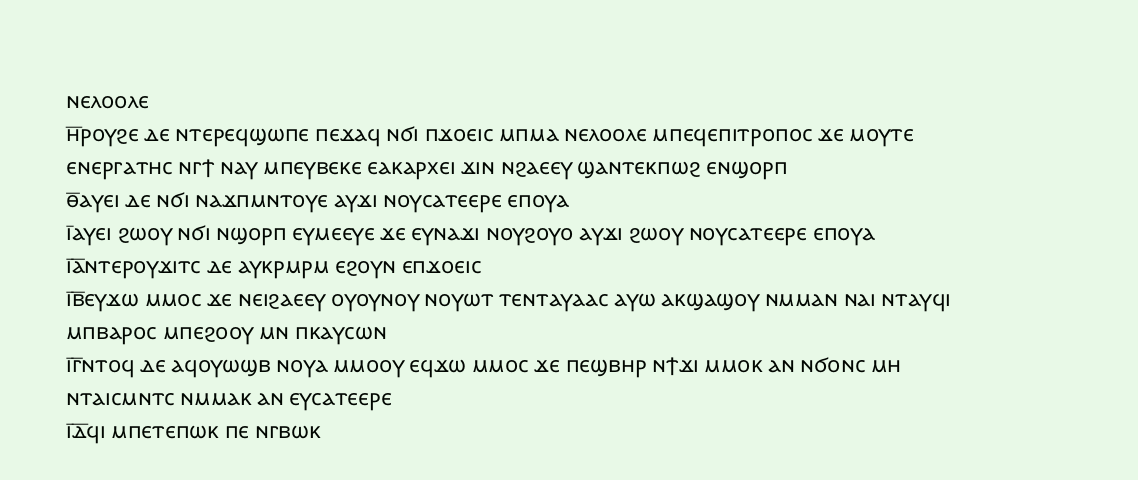ⲛⲉⲗⲟⲟⲗⲉ
ⲏ̅ⲣⲟⲩϩⲉ ⲇⲉ ⲛⲧⲉⲣⲉϥϣⲱⲡⲉ ⲡⲉϫⲁϥ ⲛϭⲓ ⲡϫⲟⲉⲓⲥ ⲙⲡⲙⲁ ⲛⲉⲗⲟⲟⲗⲉ ⲙⲡⲉϥⲉⲡⲓⲧⲣⲟⲡⲟⲥ ϫⲉ ⲙⲟⲩⲧⲉ ⲉⲛⲉⲣⲅⲁⲧⲏⲥ ⲛⲅϯ ⲛⲁⲩ ⲙⲡⲉⲩⲃⲉⲕⲉ ⲉⲁⲕⲁⲣⲭⲉⲓ ϫⲓⲛ ⲛϩⲁⲉⲉⲩ ϣⲁⲛⲧⲉⲕⲡⲱϩ ⲉⲛϣⲟⲣⲡ
ⲑ̅ⲁⲩⲉⲓ ⲇⲉ ⲛϭⲓ ⲛⲁϫⲡⲙⲛⲧⲟⲩⲉ ⲁⲩϫⲓ ⲛⲟⲩⲥⲁⲧⲉⲉⲣⲉ ⲉⲡⲟⲩⲁ
ⲓ̅ⲁⲩⲉⲓ ϩⲱⲟⲩ ⲛϭⲓ ⲛϣⲟⲣⲡ ⲉⲩⲙⲉⲉⲩⲉ ϫⲉ ⲉⲩⲛⲁϫⲓ ⲛⲟⲩϩⲟⲩⲟ ⲁⲩϫⲓ ϩⲱⲟⲩ ⲛⲟⲩⲥⲁⲧⲉⲉⲣⲉ ⲉⲡⲟⲩⲁ
ⲓ̅ⲁ̅ⲛⲧⲉⲣⲟⲩϫⲓⲧⲥ ⲇⲉ ⲁⲩⲕⲣⲙⲣⲙ ⲉϩⲟⲩⲛ ⲉⲡϫⲟⲉⲓⲥ
ⲓ̅ⲃ̅ⲉⲩϫⲱ ⲙⲙⲟⲥ ϫⲉ ⲛⲉⲓϩⲁⲉⲉⲩ ⲟⲩⲟⲩⲛⲟⲩ ⲛⲟⲩⲱⲧ ⲧⲉⲛⲧⲁⲩⲁⲁⲥ ⲁⲩⲱ ⲁⲕϣⲁϣⲟⲩ ⲛⲙⲙⲁⲛ ⲛⲁⲓ ⲛⲧⲁⲩϥⲓ ⲙⲡⲃⲁⲣⲟⲥ ⲙⲡⲉϩⲟⲟⲩ ⲙⲛ ⲡⲕⲁⲩⲥⲱⲛ
ⲓ̅ⲅ̅ⲛⲧⲟϥ ⲇⲉ ⲁϥⲟⲩⲱϣⲃ ⲛⲟⲩⲁ ⲙⲙⲟⲟⲩ ⲉϥϫⲱ ⲙⲙⲟⲥ ϫⲉ ⲡⲉϣⲃⲏⲣ ⲛϯϫⲓ ⲙⲙⲟⲕ ⲁⲛ ⲛϭⲟⲛⲥ ⲙⲏ ⲛⲧⲁⲓⲥⲙⲛⲧⲥ ⲛⲙⲙⲁⲕ ⲁⲛ ⲉⲩⲥⲁⲧⲉⲉⲣⲉ
ⲓ̅ⲇ̅ϥⲓ ⲙⲡⲉⲧⲉⲡⲱⲕ ⲡⲉ ⲛⲅⲃⲱⲕ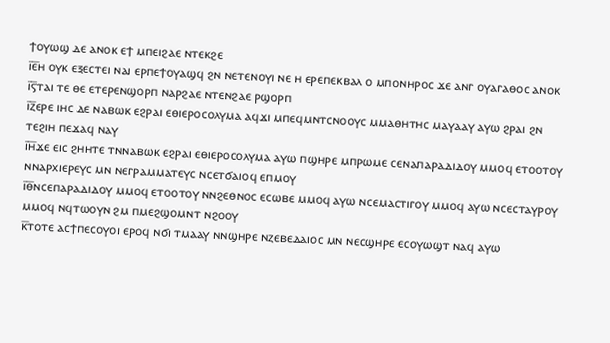ϯⲟⲩⲱϣ ⲇⲉ ⲁⲛⲟⲕ ⲉϯ ⲙⲡⲉⲓϩⲁⲉ ⲛⲧⲉⲕϩⲉ
ⲓ̅ⲉ̅ⲏ ⲟⲩⲕ ⲉⲝⲉⲥⲧⲉⲓ ⲛⲁⲓ ⲉⲣⲡⲉϯⲟⲩⲁϣϥ ϩⲛ ⲛⲉⲧⲉⲛⲟⲩⲓ ⲛⲉ ⲏ ⲉⲣⲉⲡⲉⲕⲃⲁⲗ ⲟ ⲙⲡⲟⲛⲏⲣⲟⲥ ϫⲉ ⲁⲛⲅ ⲟⲩⲁⲅⲁⲑⲟⲥ ⲁⲛⲟⲕ
ⲓ̅ⲋ̅ⲧⲁⲓ ⲧⲉ ⲑⲉ ⲉⲧⲉⲣⲉⲛϣⲟⲣⲡ ⲛⲁⲣϩⲁⲉ ⲛⲧⲉⲛϩⲁⲉ ⲣϣⲟⲣⲡ
ⲓ̅ⲍ̅ⲉⲣⲉ ⲓⲏⲥ ⲇⲉ ⲛⲁⲃⲱⲕ ⲉϩⲣⲁⲓ ⲉⲑⲓⲉⲣⲟⲥⲟⲗⲩⲙⲁ ⲁϥϫⲓ ⲙⲡⲉϥⲙⲛⲧⲥⲛⲟⲟⲩⲥ ⲙⲙⲁⲑⲏⲧⲏⲥ ⲙⲁⲩⲁⲁⲩ ⲁⲩⲱ ϩⲣⲁⲓ ϩⲛ ⲧⲉϩⲓⲏ ⲡⲉϫⲁϥ ⲛⲁⲩ
ⲓ̅ⲏ̅ϫⲉ ⲉⲓⲥ ϩⲏⲏⲧⲉ ⲧⲛⲛⲁⲃⲱⲕ ⲉϩⲣⲁⲓ ⲉⲑⲓⲉⲣⲟⲥⲟⲗⲩⲙⲁ ⲁⲩⲱ ⲡϣⲏⲣⲉ ⲙⲡⲣⲱⲙⲉ ⲥⲉⲛⲁⲡⲁⲣⲁⲇⲓⲇⲟⲩ ⲙⲙⲟϥ ⲉⲧⲟⲟⲧⲟⲩ ⲛⲛⲁⲣⲭⲓⲉⲣⲉⲩⲥ ⲙⲛ ⲛⲉⲅⲣⲁⲙⲙⲁⲧⲉⲩⲥ ⲛⲥⲉⲧϭⲁⲓⲟϥ ⲉⲡⲙⲟⲩ
ⲓ̅ⲑ̅ⲛⲥⲉⲡⲁⲣⲁⲇⲓⲇⲟⲩ ⲙⲙⲟϥ ⲉⲧⲟⲟⲧⲟⲩ ⲛⲛϩⲉⲑⲛⲟⲥ ⲉⲥⲱⲃⲉ ⲙⲙⲟϥ ⲁⲩⲱ ⲛⲥⲉⲙⲁⲥⲧⲓⲅⲟⲩ ⲙⲙⲟϥ ⲁⲩⲱ ⲛⲥⲉⲥⲧⲁⲩⲣⲟⲩ ⲙⲙⲟϥ ⲛϥⲧⲱⲟⲩⲛ ϩⲙ ⲡⲙⲉϩϣⲟⲙⲛⲧ ⲛϩⲟⲟⲩ
ⲕ̅ⲧⲟⲧⲉ ⲁⲥϯⲡⲉⲥⲟⲩⲟⲓ ⲉⲣⲟϥ ⲛϭⲓ ⲧⲙⲁⲁⲩ ⲛⲛϣⲏⲣⲉ ⲛⲍⲉⲃⲉⲇⲁⲓⲟⲥ ⲙⲛ ⲛⲉⲥϣⲏⲣⲉ ⲉⲥⲟⲩⲱϣⲧ ⲛⲁϥ ⲁⲩⲱ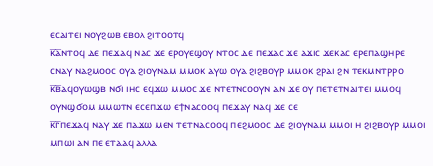ⲉⲥⲁⲓⲧⲉⲓ ⲛⲟⲩϩⲱⲃ ⲉⲃⲟⲗ ϩⲓⲧⲟⲟⲧϥ
ⲕ̅ⲁ̅ⲛⲧⲟϥ ⲇⲉ ⲡⲉϫⲁϥ ⲛⲁⲥ ϫⲉ ⲉⲣⲟⲩⲉϣⲟⲩ ⲛⲧⲟⲥ ⲇⲉ ⲡⲉϫⲁⲥ ϫⲉ ⲁϫⲓⲥ ϫⲉⲕⲁⲥ ⲉⲣⲉⲡⲁϣⲏⲣⲉ ⲥⲛⲁⲩ ⲛⲁϩⲙⲟⲟⲥ ⲟⲩⲁ ϩⲓⲟⲩⲛⲁⲙ ⲙⲙⲟⲕ ⲁⲩⲱ ⲟⲩⲁ ϩⲓϩⲃⲟⲩⲣ ⲙⲙⲟⲕ ϩⲣⲁⲓ ϩⲛ ⲧⲉⲕⲙⲛⲧⲣⲣⲟ
ⲕ̅ⲃ̅ⲁϥⲟⲩⲱϣⲃ ⲛϭⲓ ⲓⲏⲥ ⲉϥϫⲱ ⲙⲙⲟⲥ ϫⲉ ⲛⲧⲉⲧⲛⲥⲟⲟⲩⲛ ⲁⲛ ϫⲉ ⲟⲩ ⲡⲉⲧⲉⲧⲛⲁⲓⲧⲉⲓ ⲙⲙⲟϥ ⲟⲩⲛϣϭⲟⲙ ⲙⲙⲱⲧⲛ ⲉⲥⲉⲡϫⲱ ⲉϯⲛⲁⲥⲟⲟϥ ⲡⲉϫⲁⲩ ⲛⲁϥ ϫⲉ ⲥⲉ
ⲕ̅ⲅ̅ⲡⲉϫⲁϥ ⲛⲁⲩ ϫⲉ ⲡⲁϫⲱ ⲙⲉⲛ ⲧⲉⲧⲛⲁⲥⲟⲟϥ ⲡⲉϩⲙⲟⲟⲥ ⲇⲉ ϩⲓⲟⲩⲛⲁⲙ ⲙⲙⲟⲓ ⲏ ϩⲓϩⲃⲟⲩⲣ ⲙⲙⲟⲓ ⲙⲡⲱⲓ ⲁⲛ ⲡⲉ ⲉⲧⲁⲁϥ ⲁⲗⲗⲁ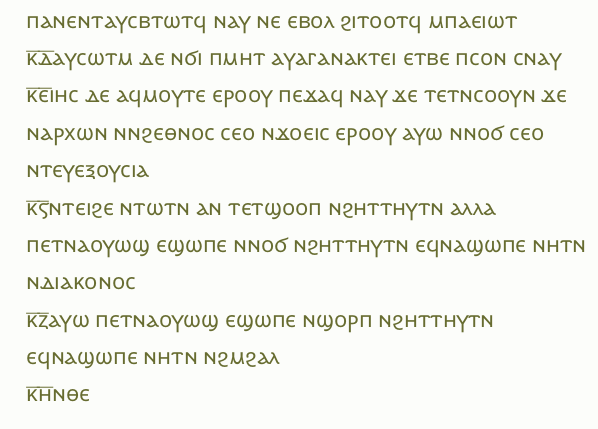ⲡⲁⲛⲉⲛⲧⲁⲩⲥⲃⲧⲱⲧϥ ⲛⲁⲩ ⲛⲉ ⲉⲃⲟⲗ ϩⲓⲧⲟⲟⲧϥ ⲙⲡⲁⲉⲓⲱⲧ
ⲕ̅ⲇ̅ⲁⲩⲥⲱⲧⲙ ⲇⲉ ⲛϭⲓ ⲡⲙⲏⲧ ⲁⲩⲁⲅⲁⲛⲁⲕⲧⲉⲓ ⲉⲧⲃⲉ ⲡⲥⲟⲛ ⲥⲛⲁⲩ
ⲕ̅ⲉ̅ⲓⲏⲥ ⲇⲉ ⲁϥⲙⲟⲩⲧⲉ ⲉⲣⲟⲟⲩ ⲡⲉϫⲁϥ ⲛⲁⲩ ϫⲉ ⲧⲉⲧⲛⲥⲟⲟⲩⲛ ϫⲉ ⲛⲁⲣⲭⲱⲛ ⲛⲛϩⲉⲑⲛⲟⲥ ⲥⲉⲟ ⲛϫⲟⲉⲓⲥ ⲉⲣⲟⲟⲩ ⲁⲩⲱ ⲛⲛⲟϭ ⲥⲉⲟ ⲛⲧⲉⲩⲉⲝⲟⲩⲥⲓⲁ
ⲕ̅ⲋ̅ⲛⲧⲉⲓϩⲉ ⲛⲧⲱⲧⲛ ⲁⲛ ⲧⲉⲧϣⲟⲟⲡ ⲛϩⲏⲧⲧⲏⲩⲧⲛ ⲁⲗⲗⲁ ⲡⲉⲧⲛⲁⲟⲩⲱϣ ⲉϣⲱⲡⲉ ⲛⲛⲟϭ ⲛϩⲏⲧⲧⲏⲩⲧⲛ ⲉϥⲛⲁϣⲱⲡⲉ ⲛⲏⲧⲛ ⲛⲇⲓⲁⲕⲟⲛⲟⲥ
ⲕ̅ⲍ̅ⲁⲩⲱ ⲡⲉⲧⲛⲁⲟⲩⲱϣ ⲉϣⲱⲡⲉ ⲛϣⲟⲣⲡ ⲛϩⲏⲧⲧⲏⲩⲧⲛ ⲉϥⲛⲁϣⲱⲡⲉ ⲛⲏⲧⲛ ⲛϩⲙϩⲁⲗ
ⲕ̅ⲏ̅ⲛⲑⲉ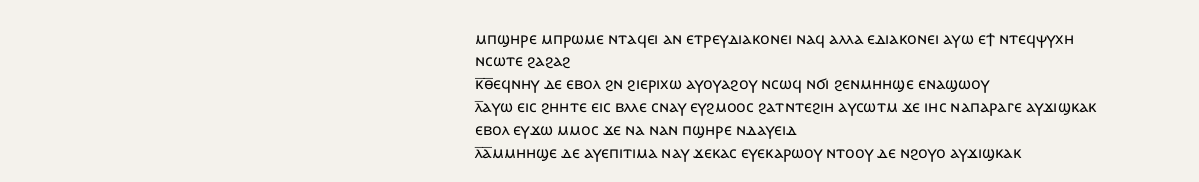ⲙⲡϣⲏⲣⲉ ⲙⲡⲣⲱⲙⲉ ⲛⲧⲁϥⲉⲓ ⲁⲛ ⲉⲧⲣⲉⲩⲇⲓⲁⲕⲟⲛⲉⲓ ⲛⲁϥ ⲁⲗⲗⲁ ⲉⲇⲓⲁⲕⲟⲛⲉⲓ ⲁⲩⲱ ⲉϯ ⲛⲧⲉϥⲯⲩⲭⲏ ⲛⲥⲱⲧⲉ ϩⲁϩⲁϩ
ⲕ̅ⲑ̅ⲉϥⲛⲏⲩ ⲇⲉ ⲉⲃⲟⲗ ϩⲛ ϩⲓⲉⲣⲓⲭⲱ ⲁⲩⲟⲩⲁϩⲟⲩ ⲛⲥⲱϥ ⲛϭⲓ ϩⲉⲛⲙⲏⲏϣⲉ ⲉⲛⲁϣⲱⲟⲩ
ⲗ̅ⲁⲩⲱ ⲉⲓⲥ ϩⲏⲏⲧⲉ ⲉⲓⲥ ⲃⲗⲗⲉ ⲥⲛⲁⲩ ⲉⲩϩⲙⲟⲟⲥ ϩⲁⲧⲛⲧⲉϩⲓⲏ ⲁⲩⲥⲱⲧⲙ ϫⲉ ⲓⲏⲥ ⲛⲁⲡⲁⲣⲁⲅⲉ ⲁⲩϫⲓϣⲕⲁⲕ ⲉⲃⲟⲗ ⲉⲩϫⲱ ⲙⲙⲟⲥ ϫⲉ ⲛⲁ ⲛⲁⲛ ⲡϣⲏⲣⲉ ⲛⲇⲁⲩⲉⲓⲇ
ⲗ̅ⲁ̅ⲙⲙⲏⲏϣⲉ ⲇⲉ ⲁⲩⲉⲡⲓⲧⲓⲙⲁ ⲛⲁⲩ ϫⲉⲕⲁⲥ ⲉⲩⲉⲕⲁⲣⲱⲟⲩ ⲛⲧⲟⲟⲩ ⲇⲉ ⲛϩⲟⲩⲟ ⲁⲩϫⲓϣⲕⲁⲕ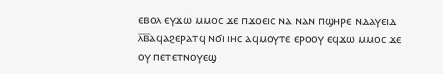ⲉⲃⲟⲗ ⲉⲩϫⲱ ⲙⲙⲟⲥ ϫⲉ ⲡϫⲟⲉⲓⲥ ⲛⲁ ⲛⲁⲛ ⲡϣⲏⲣⲉ ⲛⲇⲁⲩⲉⲓⲇ
ⲗ̅ⲃ̅ⲁϥⲁϩⲉⲣⲁⲧϥ ⲛϭⲓ ⲓⲏⲥ ⲁϥⲙⲟⲩⲧⲉ ⲉⲣⲟⲟⲩ ⲉϥϫⲱ ⲙⲙⲟⲥ ϫⲉ ⲟⲩ ⲡⲉⲧⲉⲧⲛⲟⲩⲉϣ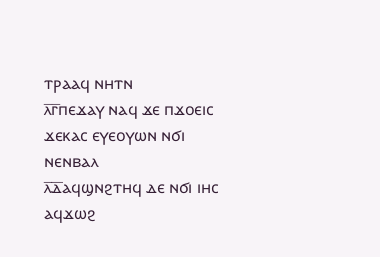ⲧⲣⲁⲁϥ ⲛⲏⲧⲛ
ⲗ̅ⲅ̅ⲡⲉϫⲁⲩ ⲛⲁϥ ϫⲉ ⲡϫⲟⲉⲓⲥ ϫⲉⲕⲁⲥ ⲉⲩⲉⲟⲩⲱⲛ ⲛϭⲓ ⲛⲉⲛⲃⲁⲗ
ⲗ̅ⲇ̅ⲁϥϣⲛϩⲧⲏϥ ⲇⲉ ⲛϭⲓ ⲓⲏⲥ ⲁϥϫⲱϩ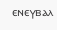ⲉⲛⲉⲩⲃⲁⲗ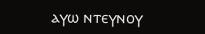ⲁⲩⲱ ⲛⲧⲉⲩⲛⲟⲩ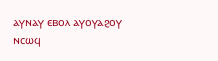ⲁⲩⲛⲁⲩ ⲉⲃⲟⲗ ⲁⲩⲟⲩⲁϩⲟⲩ ⲛⲥⲱϥ